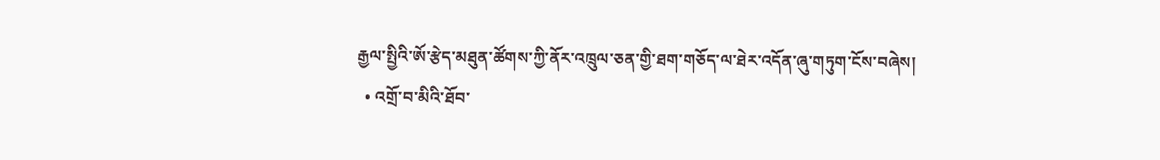རྒྱལ་སྤྱིའི་ཨོ་རྩེད་མཐུན་ཚོགས་ཀྱི་ནོར་འཁྲུལ་ཅན་གྱི་ཐག་གཅོད་ལ་ཐེར་འདོན་ཞུ་གཏུག་ངོས་བཞེས།
  • འགྲོ་བ་མིའི་ཐོབ་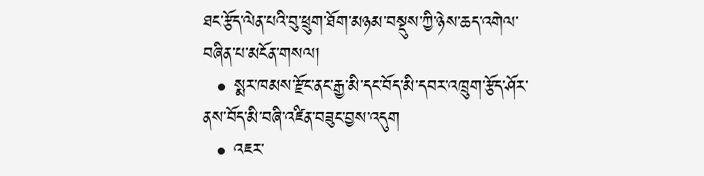ཐང་རྩོད་ལེན་པའི་བུ་ཕྲུག་ཐོག་མཉམ་བསྡུས་ཀྱི་ཉེས་ཆད་འགེལ་བཞིན་པ་མངོན་གསལ།
  • སྨར་ཁམས་རྫོང་ནང་རྒྱ་མི་དང་བོད་མི་དབར་འཁྲུག་རྩོད་ཤོར་ནས་བོད་མི་བཞི་འཛིན་བཟུང་བྱས་འདུག
  • འཇར་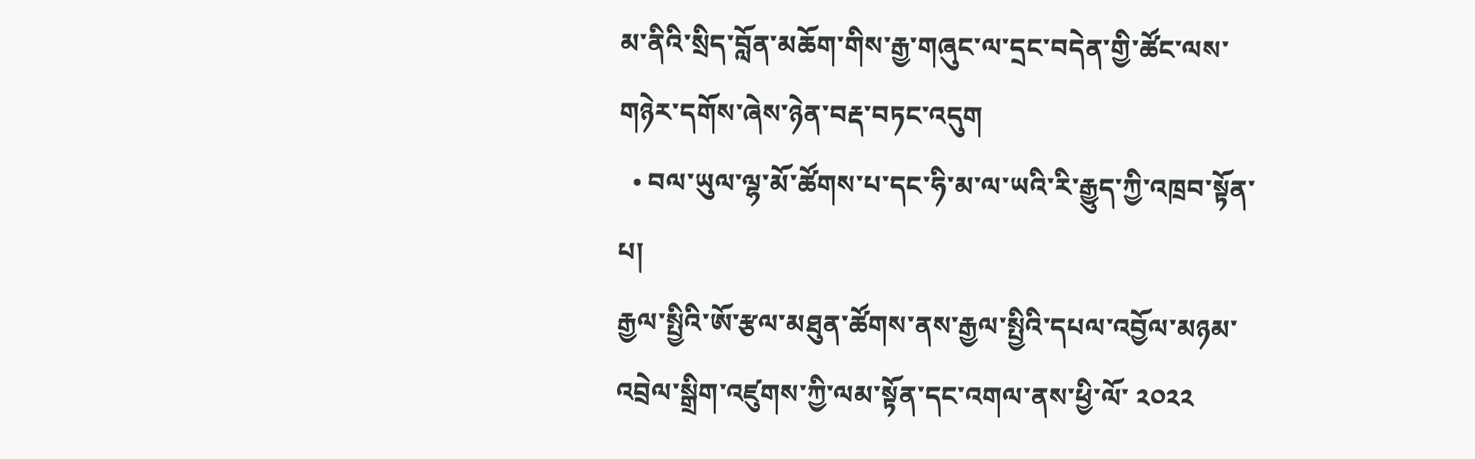མ་ནིའི་སྲིད་བློན་མཆོག་གིས་རྒྱ་གཞུང་ལ་དྲང་བདེན་གྱི་ཚོང་ལས་གཉེར་དགོས་ཞེས་ཉེན་བརྡ་བཏང་འདུག
  • བལ་ཡུལ་ལྷ་མོ་ཚོགས་པ་དང་ཧི་མ་ལ་ཡའི་རི་རྒྱུད་ཀྱི་འཁྲབ་སྟོན་པ།
རྒྱལ་སྤྱིའི་ཨོ་རྩལ་མཐུན་ཚོགས་ནས་རྒྱལ་སྤྱིའི་དཔལ་འབྱོལ་མཉམ་འབྲེལ་སྒྲིག་འཛུགས་ཀྱི་ལམ་སྟོན་དང་འགལ་ནས་ཕྱི་ལོ་ ༢༠༢༢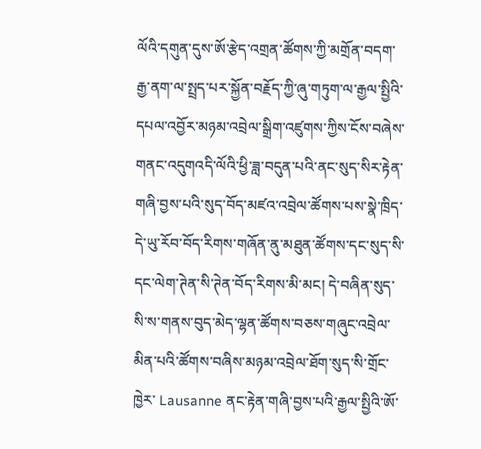ལོའི་དགུན་དུས་ཨོ་རྩེད་འགྲན་ཚོགས་ཀྱི་མགྲོན་བདག་རྒྱ་ནག་ལ་སྤྲད་པར་སྐྱོན་བརྗོད་ཀྱི་ཞུ་གཏུག་ལ་རྒྱལ་སྤྱིའི་དཔལ་འབྱོར་མཉམ་འབྲེལ་སྒྲིག་འཛུགས་ཀྱིས་ངོས་བཞེས་གནང་འདུགའདི་ལོའི་ཕྱི་ཟླ་བདུན་པའི་ནང་སུད་སིར་རྟེན་གཞི་བྱས་པའི་སུད་བོད་མཛའ་འབྲེལ་ཚོགས་པས་སྣེ་ཁྲིད་དེ་ཡུ་རོབ་བོད་རིགས་གཞོན་ནུ་མཐུན་ཚོགས་དང་སུད་སི་དང་ལེག་ཊེན་སི་ཊེན་བོད་རིགས་མི་མང། དེ་བཞིན་སུད་སི་ས་གནས་བུད་མེད་ལྷན་ཚོགས་བཅས་གཞུང་འབྲེལ་མིན་པའི་ཚོགས་བཞིས་མཉམ་འབྲེལ་ཐོག་སུད་སི་གྲོང་ཁྱེར་ Lausanne ནང་རྟེན་གཞི་བྱས་པའི་རྒྱལ་སྤྱིའི་ཨོ་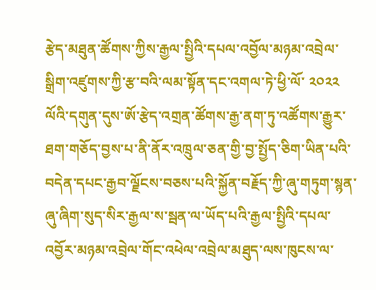རྩེད་མཐུན་ཚོགས་ཀྱིས་རྒྱལ་སྤྱིའི་དཔལ་འབྱོལ་མཉམ་འབྲེལ་སྒྲིག་འཛུགས་ཀྱི་རྩ་བའི་ལམ་སྟོན་དང་འགལ་ཏེ་ཕྱི་ལོ་ ༢༠༢༢ ལོའི་དགུན་དུས་ཨོ་རྩེད་འགྲན་ཚོགས་རྒྱ་ནག་ཏུ་འཚོགས་རྒྱུར་ཐག་གཅོད་བྱས་པ་ནི་ནོར་འཁྲུལ་ཅན་གྱི་བྱ་སྤྱོད་ཅིག་ཡིན་པའི་བདེན་དཔང་རྒྱབ་ལྗོངས་བཅས་པའི་སྐྱོན་བརྗོད་ཀྱི་ཞུ་གཏུག་སྙན་ཞུ་ཞིག་སུད་སིར་རྒྱལ་ས་སྦན་ལ་ཡོད་པའི་རྒྱལ་སྤྱིའི་དཔལ་འབྱོར་མཉམ་འབྲེལ་གོང་འཕེལ་འབྲེལ་མཐུད་ལས་ཁུངས་ལ་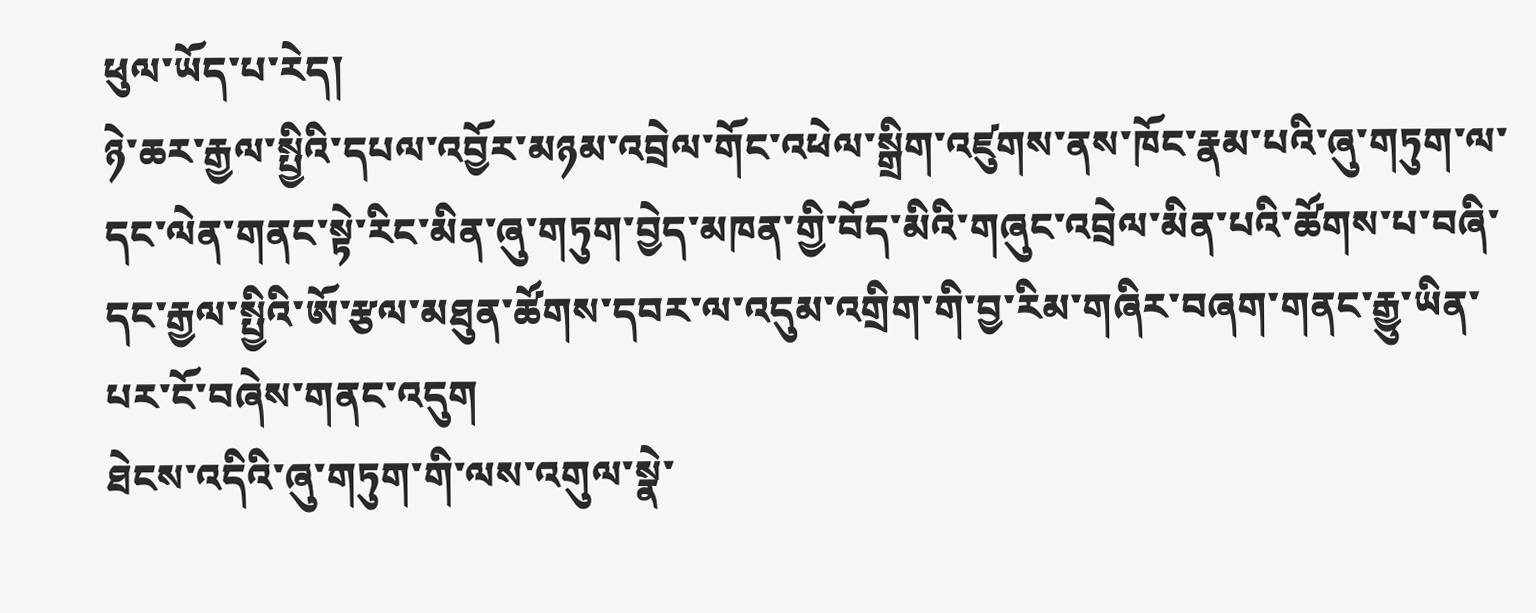ཕུལ་ཡོད་པ་རེད།
ཉེ་ཆར་རྒྱལ་སྤྱིའི་དཔལ་འབྱོར་མཉམ་འབྲེལ་གོང་འཕེལ་སྒྲིག་འཛུགས་ནས་ཁོང་རྣམ་པའི་ཞུ་གཏུག་ལ་དང་ལེན་གནང་སྟེ་རིང་མིན་ཞུ་གཏུག་བྱེད་མཁན་གྱི་བོད་མིའི་གཞུང་འབྲེལ་མིན་པའི་ཚོགས་པ་བཞི་དང་རྒྱལ་སྤྱིའི་ཨོ་རྩལ་མཐུན་ཚོགས་དབར་ལ་འདུམ་འགྲིག་གི་བྱ་རིམ་གཞིར་བཞག་གནང་རྒྱུ་ཡིན་པར་ངོ་བཞེས་གནང་འདུག
ཐེངས་འདིའི་ཞུ་གཏུག་གི་ལས་འགུལ་སྣེ་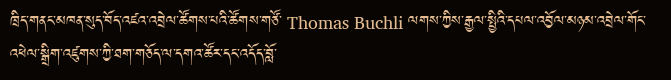ཁྲིད་གནང་མཁན་སུད་བོད་འཛའ་འབྲེལ་ཚོགས་པའི་ཚོགས་གཙོ་ Thomas Buchli ལགས་ཀྱིས་རྒྱལ་སྤྱིའི་དཔལ་འབྱོལ་མཉམ་འབྲེལ་གོང་འཕེལ་སྒྲིག་འཛུགས་ཀྱི་ཐག་གཅོད་ལ་དགའ་ཚོར་དང་འདོད་བློ་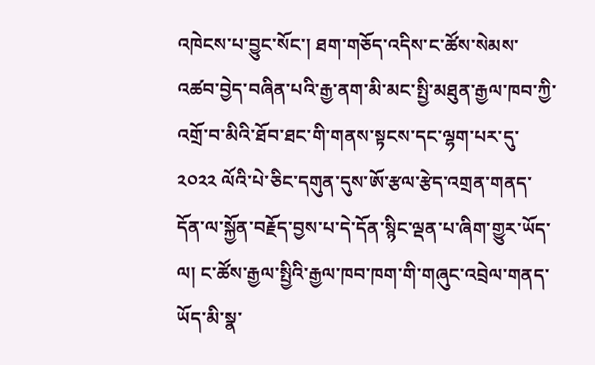འཁེངས་པ་བྱུང་སོང་། ཐག་གཅོད་འདིས་ང་ཚོས་སེམས་འཚབ་བྱེད་བཞིན་པའི་རྒྱ་ནག་མི་མང་སྤྱི་མཐུན་རྒྱལ་ཁབ་ཀྱི་འགྲོ་བ་མིའི་ཐོབ་ཐང་གི་གནས་སྟངས་དང་ལྷག་པར་དུ་ ༢༠༢༢ ལོའི་པེ་ཅིང་དགུན་དུས་ཨོ་རྩལ་རྩེད་འགྲན་གནད་དོན་ལ་སྐྱོན་བརྗོད་བྱས་པ་དེ་དོན་སྙིང་ལྡན་པ་ཞིག་གྱུར་ཡོད་ལ། ང་ཚོས་རྒྱལ་སྤྱིའི་རྒྱལ་ཁབ་ཁག་གི་གཞུང་འབྲེལ་གནད་ཡོད་མི་སྣ་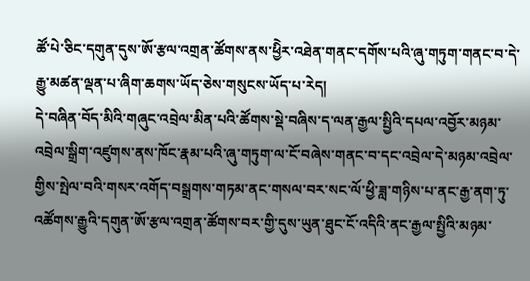ཚོ་པེ་ཅིང་དགུན་དུས་ཨོ་རྩལ་འགྲན་ཚོགས་ནས་ཕྱིེར་འཐེན་གནང་དགོས་པའི་ཞུ་གཏུག་གནང་བ་དེ་རྒྱུ་མཚན་ལྡན་པ་ཞིག་ཆགས་ཡོད་ཅེས་གསུངས་ཡོད་པ་རེད།
དེ་བཞིན་བོད་མིའི་གཞུང་འབྲེལ་མིན་པའི་ཚོགས་སྡེ་བཞིས་ད་ལན་རྒྱལ་སྤྱིའི་དཔལ་འབྱོར་མཉམ་འབྲེལ་སྒྲིག་འཛུགས་ནས་ཁོང་རྣམ་པའི་ཞུ་གཏུག་ལ་ངོ་བཞེས་གནང་བ་དང་འབྲེལ་དེ་མཉམ་འབྲེལ་གྱིས་སྤེལ་བའི་གསར་འགོད་བསྒྲགས་གཏམ་ནང་གསལ་བར་སང་ལོ་ཕྱི་ཟླ་གཉིས་པ་ནང་རྒྱ་ནག་ཏུ་འཚོགས་རྒྱུའི་དགུན་ཨོ་རྩལ་འགྲན་ཚོགས་བར་གྱི་དུས་ཡུན་ཐུང་ངོ་འདིའི་ནང་རྒྱལ་སྤྱིའི་མཉམ་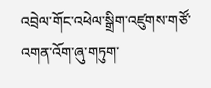འབྲེལ་གོང་འཕེལ་སྒྲིག་འཛུགས་གཙོ་འགན་འོག་ཞུ་གཏུག་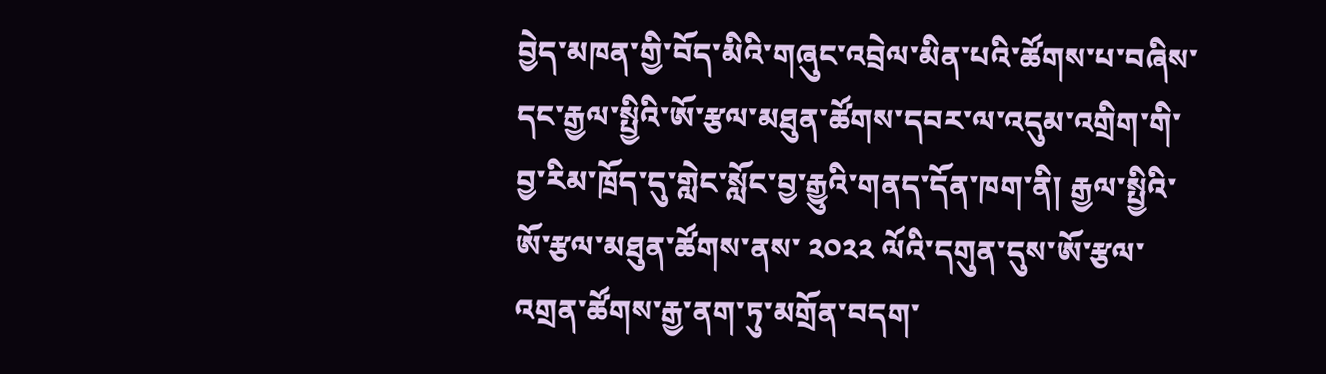བྱེད་མཁན་གྱི་བོད་མིའི་གཞུང་འབྲེལ་མིན་པའི་ཚོགས་པ་བཞིས་དང་རྒྱལ་སྤྱིའི་ཨོ་རྩལ་མཐུན་ཚོགས་དབར་ལ་འདུམ་འགྲིག་གི་བྱ་རིམ་ཁྲོད་དུ་གླེང་སློང་བྱ་རྒྱུའི་གནད་དོན་ཁག་ནི། རྒྱལ་སྤྱིའི་ཨོ་རྩལ་མཐུན་ཚོགས་ནས་ ༢༠༢༢ ལོའི་དགུན་དུས་ཨོ་རྩལ་འགྲན་ཚོགས་རྒྱ་ནག་ཏུ་མགྲོན་བདག་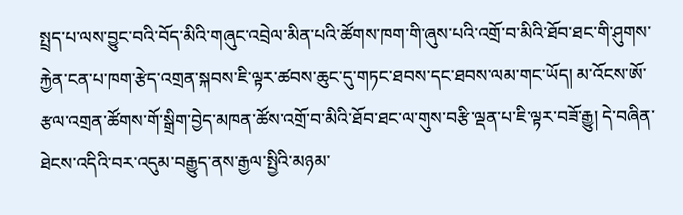སྤྲད་པ་ལས་བྱུང་བའི་བོད་མིའི་གཞུང་འབྲེལ་མིན་པའི་ཚོགས་ཁག་གི་ཞུས་པའི་འགྲོ་བ་མིའི་ཐོབ་ཐང་གི་ཤུགས་རྐྱེན་ངན་པ་ཁག་རྩེད་འགྲན་སྐབས་ཇི་ལྟར་ཚབས་ཆུང་དུ་གཏང་ཐབས་དང་ཐབས་ལམ་གང་ཡོད། མ་འོངས་ཨོ་རྩལ་འགྲན་ཚོགས་གོ་སྒྲིག་བྱེད་མཁན་ཚོས་འགྲོ་བ་མིའི་ཐོབ་ཐང་ལ་གུས་བརྩི་ལྡན་པ་ཇི་ལྟར་བཟོ་རྒྱུ། དེ་བཞིན་ཐེངས་འདིའི་བར་འདུམ་བརྒྱུད་ནས་རྒྱལ་སྤྱིའི་མཉམ་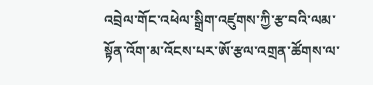འབྲེལ་གོང་འཕེལ་སྒྲིག་འཛུགས་ཀྱི་རྩ་བའི་ལམ་སྟོན་འོག་མ་འོངས་པར་ཨོ་རྩལ་འགྲན་ཚོགས་ལ་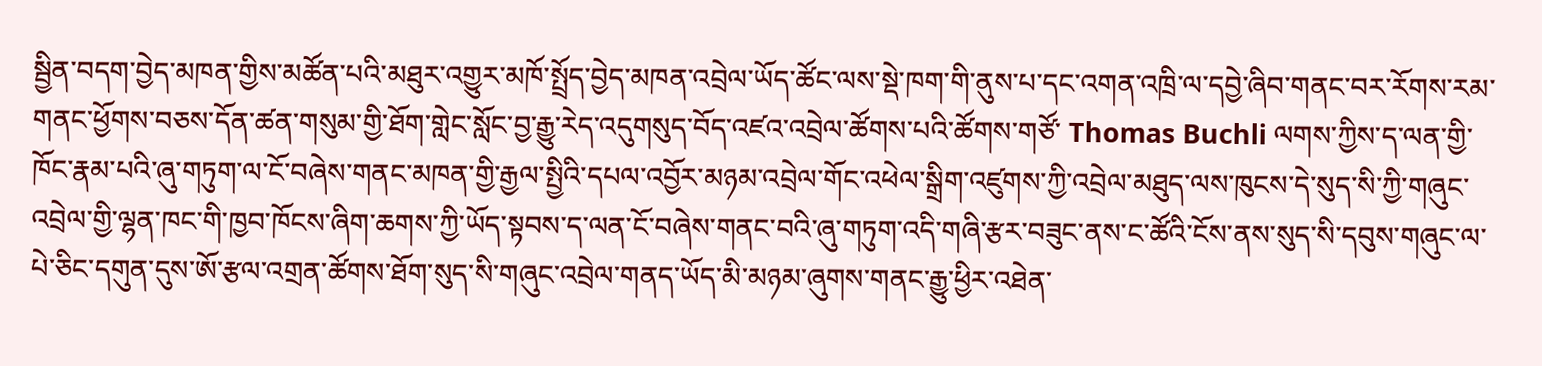སྦྱིན་བདག་བྱེད་མཁན་གྱིས་མཚོན་པའི་མཐུར་འགྱུར་མཁོ་སྤྲོད་བྱེད་མཁན་འབྲེལ་ཡོད་ཚོང་ལས་སྡེ་ཁག་གི་ནུས་པ་དང་འགན་འཁྲི་ལ་དབྱེ་ཞིབ་གནང་བར་རོགས་རམ་གནང་ཕྱོགས་བཅས་དོན་ཚན་གསུམ་གྱི་ཐོག་གླེང་སློང་བྱ་རྒྱུ་རེད་འདུགསུད་བོད་འཛའ་འབྲེལ་ཚོགས་པའི་ཚོགས་གཙོ་ Thomas Buchli ལགས་ཀྱིས་ད་ལན་གྱི་ཁོང་རྣམ་པའི་ཞུ་གཏུག་ལ་ངོ་བཞེས་གནང་མཁན་གྱི་རྒྱལ་སྤྱིའི་དཔལ་འབྱོར་མཉམ་འབྲེལ་གོང་འཕེལ་སྒྲིག་འཛུགས་ཀྱི་འབྲེལ་མཐུད་ལས་ཁུངས་དེ་སུད་སི་ཀྱི་གཞུང་འབྲེལ་གྱི་ལྷན་ཁང་གི་ཁྱབ་ཁོངས་ཞིག་ཆགས་ཀྱི་ཡོད་སྟབས་ད་ལན་ངོ་བཞེས་གནང་བའི་ཞུ་གཏུག་འདི་གཞི་རྩར་བཟུང་ནས་ང་ཚོའི་ངོས་ནས་སུད་སི་དབུས་གཞུང་ལ་པེ་ཅིང་དགུན་དུས་ཨོ་རྩལ་འགྲན་ཚོགས་ཐོག་སུད་སི་གཞུང་འབྲེལ་གནད་ཡོད་མི་མཉམ་ཞུགས་གནང་རྒྱུ་ཕྱིར་འཐེན་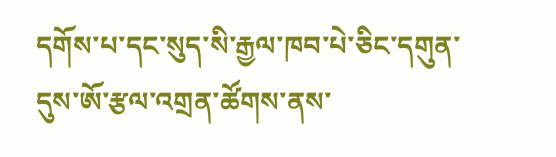དགོས་པ་དང་སུད་སི་རྒྱལ་ཁབ་པེ་ཅིང་དགུན་དུས་ཨོ་རྩལ་འགྲན་ཚོགས་ནས་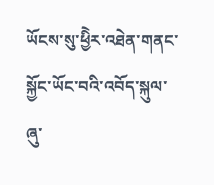ཡོངས་སུ་ཕྱིེར་འཐེན་གནང་སྐྱོང་ཡོང་བའི་འབོད་སྐུལ་ཞུ་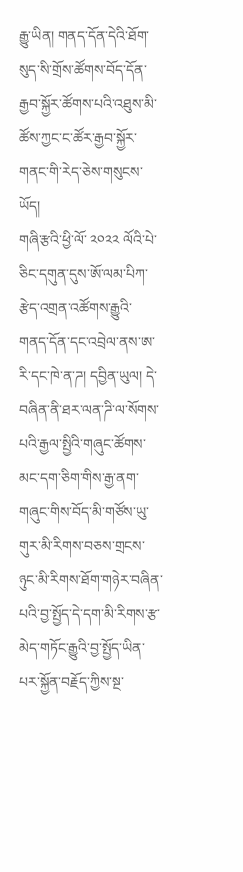རྒྱུ་ཡིན། གནད་དོན་དེའི་ཐོག་སུད་སི་གྲོས་ཚོགས་བོད་དོན་རྒྱབ་སྐྱོར་ཚོགས་པའི་འཐུས་མི་ཚོས་ཀྱང་ང་ཚོར་རྒྱབ་སྐྱོར་གནང་གི་རེད་ཅེས་གསུངས་ཡོད།
གཞི་རྩའི་ཕྱི་ལོ་ ༢༠༢༢ ལོའི་པེ་ཅིང་དགུན་དུས་ཨོ་ལམ་པིཀ་རྩེད་འགྲན་འཚོགས་རྒྱུའི་གནད་དོན་དང་འབྲེལ་ནས་ཨ་རི་དང་ཁེ་ན་ཌ། དབྱིན་ཡུལ། དེ་བཞིན་ནི་ཐར་ལན་ཌི་ལ་སོགས་པའི་རྒྱལ་སྤྱིའི་གཞུང་ཚོགས་མང་དག་ཅིག་གིས་རྒྱ་ནག་གཞུང་གིས་བོད་མི་གཙོས་ཡུ་གུར་མི་རིགས་བཅས་གྲངས་ཉུང་མི་རིགས་ཐོག་གཉེར་བཞིན་པའི་བྱ་སྤྱོད་དེ་དག་མི་རིགས་རྩ་མེད་གཏོང་རྒྱུའི་བྱ་སྤྱོད་ཡིན་པར་སྐྱོན་བརྗོད་ཀྱིས་སྔ་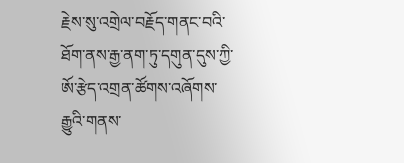རྗེས་སུ་འགྲེལ་བརྗོད་གནང་བའི་ཐོག་ནས་རྒྱ་ནག་ཏུ་དགུན་དུས་ཀྱི་ཨོ་རྩེད་འགྲན་ཚོགས་འཞོགས་རྒྱུའི་གནས་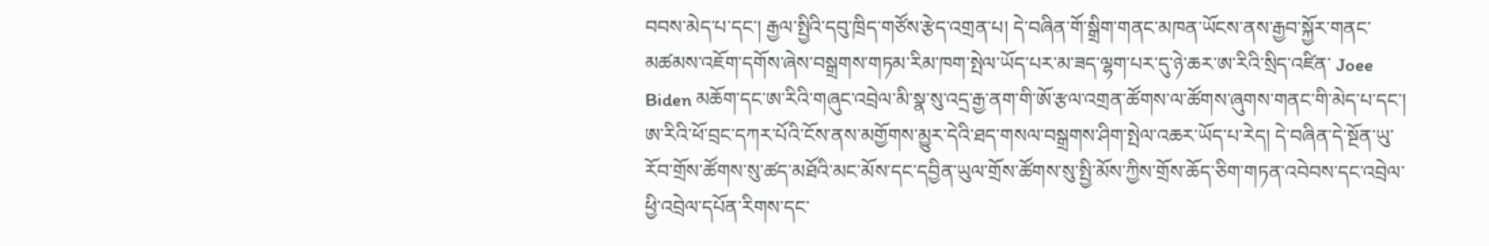བབས་མེད་པ་དང་། རྒྱལ་སྤྱིའི་དབུ་ཁྲིད་གཙོས་རྩེད་འགྲན་པ། དེ་བཞིན་གོ་སྒྲིག་གནང་མཁན་ཡོངས་ནས་རྒྱབ་སྐྱོར་གནང་མཚམས་འཇོག་དགོས་ཞེས་བསྒྲགས་གཏམ་རིམ་ཁག་སྤེལ་ཡོད་པར་མ་ཟད་ལྷག་པར་དུ་ཉེ་ཆར་ཨ་རིའི་སྲིད་འཛིན་ Joee Biden མཆོག་དང་ཨ་རིའི་གཞུང་འབྲེལ་མི་སྣ་སུ་འདྲ་རྒྱ་ནག་གི་ཨོ་རྩལ་འགྲན་ཚོགས་ལ་ཚོགས་ཞུགས་གནང་གི་མེད་པ་དང་། ཨ་རིའི་ཕོ་བྲང་དཀར་པོའི་ངོས་ནས་མགྱོགས་མྱུར་དེའི་ཐད་གསལ་བསྒྲགས་ཤིག་སྤེལ་འཆར་ཡོད་པ་རེད། དེ་བཞིན་དེ་སྔོན་ཡུ་རོབ་གྲོས་ཚོགས་སུ་ཚད་མཐོའི་མང་མོས་དང་དབྱིན་ཡུལ་གྲོས་ཚོགས་སུ་སྤྱི་མོས་ཀྱིས་གྲོས་ཆོད་ཅིག་གཏན་འབེབས་དང་འབྲེལ་ཕྱི་འབྲེལ་དཔོན་རིགས་དང་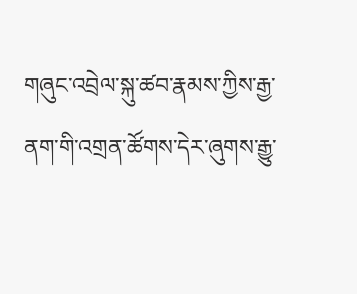གཞུང་འབྲེལ་སྐུ་ཚབ་རྣམས་ཀྱིས་རྒྱ་ནག་གི་འགྲན་ཚོགས་དེར་ཞུགས་རྒྱུ་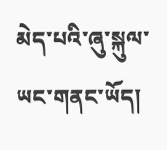མེད་པའི་ཞུ་སྐུལ་ཡང་གནང་ཡོད།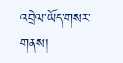འབྲེལ་ཡོད་གསར་གནས།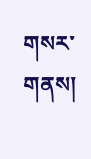གསར་གནས།